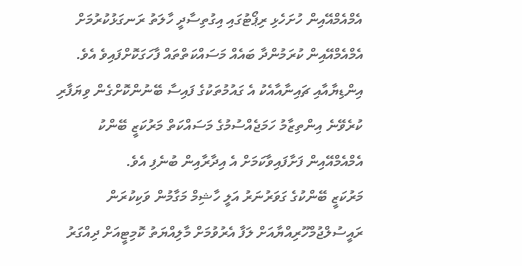އެމްއެމްއޭއިން ހުށަހެޅި ރިޕޯޓުގައި އިގުތިސާދީ ހާލަތު ރަނގަޅުކުރުމަށް އެމްއެމްއޭއިން ކުރަމުންދާ ބައެއް މަސައްކަތްތައް ފާހަގަކޮށްފައިވެ އެވެ.
އިންޑިޔާއާއި ޗައިނާއާއެކު އެ ގައުމުތަކުގެ ފައިސާ ބޭނުންކޮށްގެން ވިޔަފާރި ކުރެވޭނެ އިންތިޒާމު ހަމަޖެއްސުމުގެ މަސައްކަތް މަރުކަޒީ ބޭންކު އެމްއެމްއޭއިން ފަށާފައިވާކަމަށް އެ އިދާރާއިން ބުނެފި އެވެ.
މަރުކަޒީ ބޭންކުގެ ގަވަރުނަރު އަލީ ހާޝިމް މަގާމުން ވަކިކުރަން ރައީސުލްޖުމްހޫރިއްޔާއަށް ލަފާ އެރުވުމަށް މާލިއްޔަތު ކޮމިޓީއަށް ދިއްގަރު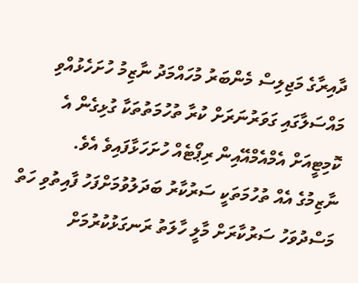ދާއިރާގެ މަޖިލިސް މެންބަރު މުހައްމަދު ނާޒިމު ހުށަހެޅުއްވި މައްސަލާގައި ގަވަރުނަރަށް ކުރާ ތުހުމަތުތަކާ ގުޅިގެން އެ ކޮމިޓީއަށް އެމްއެމްއޭއިން ރިޕޯޓެއް ހުށަހަޅާފައިވެ އެވެ.
ނާޒިމުގެ އެއް ތުހުމަތަކީ ސަރުކާރު ބަދަލުވުމަށްފަހު ފާއިތުވި ހަތް މަސްދުވަހު ސަރުކާރަށް މާލީ ހާލަތު ރަނގަޅުކުރުމަށް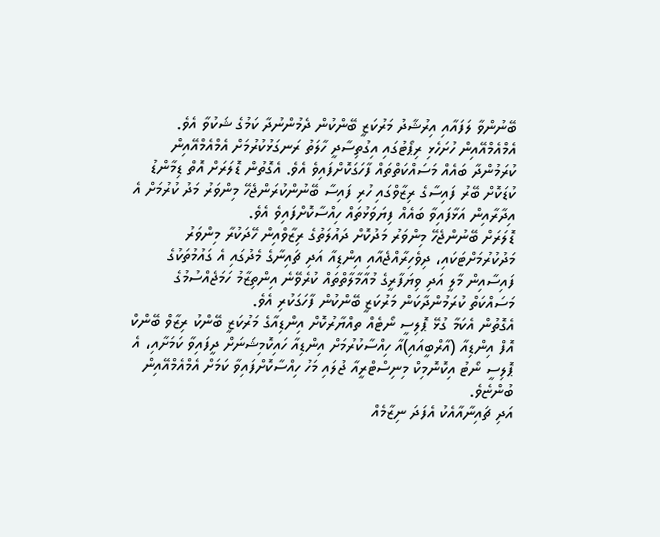ބޭނުންވާ ލަފައާއި އިރުޝާދު މަރުކަޒީ ބޭންކުން ދެމުންނުދާ ކަމުގެ ޝަކުވާ އެވެ.
އެމްއެމްއޭއިން ހުށަހެޅި ރިޕޯޓުގައި އިގުތިސާދީ ހާލަތު ރަނގަޅުކުރުމަށް އެމްއެމްއޭއިން ކުރަމުންދާ ބައެއް މަސައްކަތްތައް ފާހަގަކޮށްފައިވެ އެވެ. އެގޮތުން ޑޮލަރަށް އޮތް ޑިމާންޑު ކުޑަކޮށް ބޭރު ފައިސާގެ ރިޒާވްގައި ހުރި ފައިސާ ބޭނުންކުރަންޖެހޭ މިންވަރު މަދު ކުރުމަށް އެ އިދާރާއިން އަޅާފައިވާ ބައެއް ފިޔަވަޅުތައް ހިއްސާކޮށްފައިވެ އެވެ.
ޑޮލަރަށް ބޭނުންޖެހޭ މިންވަރު މަދުކޮށް ދައުލަތުގެ ރިޒާވްއިން ހޭދަކުރާ މިންވަރު މަދުކުރުމަށްޓަކައި، ދިވެހިރާއްޖެއާއި އިންޑިއާ އަދި ޗައިނާގެ މެދުގައި އެ ގައުމުތަކުގެ ފައިސާއިން މާލީ އަދި ވިޔަފާރީގެ މުއާމާލާތްތައް ކުރެވޭނެ އިންތިޒާމު ހަމަޖެއްސުމުގެ މަސައްކަތް ކުރަމުންދާކަން މަރުކަޒީ ބޭންކުން ފާހަގަކުރި އެވެ.
އެގޮތުން އެކަމާ ގުޅޭ ޕޮލިސީ ނޯޓެއް ތއްޔާރުކޮށް އިންޑިއާގެ މަރުކަޒީ ބޭންކު ރިޒާވް ބޭންކް އޮފް އިންޑިއާ (އާރްބީއައި)އާ ހިއްސާކުރުމަށް އިންޑިއާ ހައިކޮމިޝަނަށް ދީފައިވާ ކަމަށާއި، އެ ޕޮލިސީ ނޯޓު އިކޮނޮމިކް މިނިސްޓްރީއާ ޖުލައި މަހު ހިއްސާކޮށްފައިވާ ކަމަށް އެމްއެމްއޭއިން ބުންޏެވެ.
އަދި ޗައިނާއާއެކު އެފަދަ ނިޒާމެއް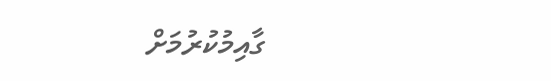ގާއިމުކުރުމަށް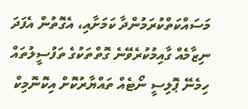މަސައްކަތްކުރަމުންދާ ކަމަށާއި، އެގޮތުން އެފަދަ ނިޒާމެއް ގާއިމުކުރެވޭނެ ގޮތްތަކުގެ ތަފުސީލުތައް ހިމެނޭ ޕޮލިސީ ނޯޓެއް ތައްޔާރުކޮށް އިކޮނޮމިކް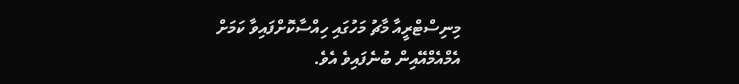މިނިސްޓްރީއާ މާޗު މަހުގައި ހިއްސާކޮށްފައިވާ ކަމަށް އެމްއެމްއޭއިން ބުނެފައިވެ އެވެ.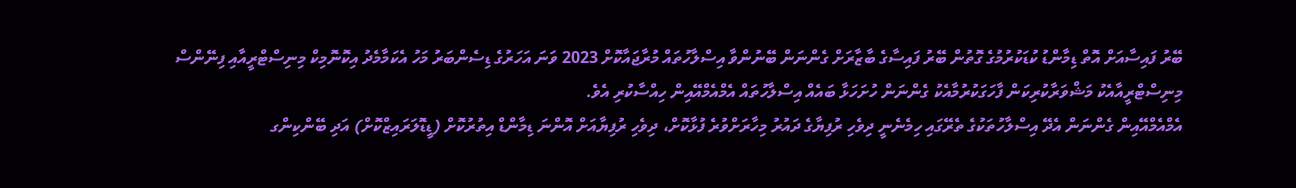ބޭރު ފައިސާއަށް އޮތް ޑިމާންޑު ކުޑަކުރުމުގެ ގޮތުން ބޭރު ފައިސާގެ ބާޒާރަށް ގެންނަން ބޭނުންވާ އިސްލާހުތައް މުރާޖައާކޮށް 2023 ވަނަ އަހަރުގެ ޑިސެންބަރު މަހު އެކަމާމެދު އިކޮނޮމިކް މިނިސްޓްރީއާއި ފިނޭންސް މިނިސްޓްރީއާއެކު މަޝްވަރާކުރިކަން ފާހަގަކުރުމާއެކު ގެންނަން ހުށަހަޅާ ބައެއް އިސްލާހުތައް އެމްއެމްއޭއިން ހިއްސާކުރި އެވެ.
އެމްއެމްއޭއިން ގެންނަން އެދޭ އިސްލާހުތަކުގެ ތެރޭގައި ހިމެނެނީ ދިވެހި ރުފިޔާގެ ދައުރު މިހާރަށްވުރެ ފުޅާކޮށް، ދިވެހި ރުފިޔާއަށް އޮންނަ ޑިމާންޑް އިތުރުކޮށް (ޑީޑޮލަރައިޒްކޮށް) އަދި ބޭންކިންގ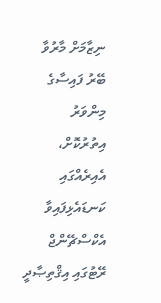ނިޒާމަށް މާރުވާ ބޭރު ފައިސާގެ މިންވަރު އިތުރުކޮށް، އެއިރެއްގައި ކަނޑައެޅިފައިވާ އެކްސްޗޭންޖް ރޭޓުގައި އިޤްތިޞާދީ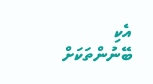އެކި ބޭނުންތަކަށް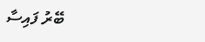ބޭރު ފައިސާ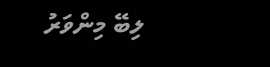ލިބޭ މިންވަރު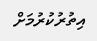އިތުރުކުރުމަށް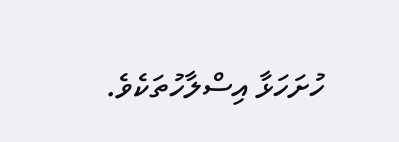ހުށަހަޅާ އިސްލާހުތަކެވެ.